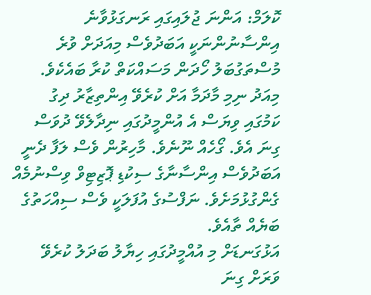ކޮލަމް: އަންނަ ޖުލައިގައި ރަނގަޅުވާނެ
އިންސާނުންނަކީ އަބަދުވެސް މިއަދަށް ވުރެ މުސްތަގުބަލު ހޯދަން މަސައްކަތް ކުރާ ބައެކެވެ. މިއަދު ނިމި މާދަމާ އަށް ކުރެވޭ އިންތިޒާރު ދިގު ކަމުގައި ވިޔަސް އެ އުންމީދުގައި ނިދާލެވޭ ދުވަސް ގިނަ އެވެ. ގޯހެއް ނޫނެވެ. މާހިރުން ވެސް ލަފާ ދެނީ އަބަދުވެސް އިންސާނާގެ ސިކުޑި ޕޮޒިޓިވް ވިސްނުމެއް ގެންގުޅުމަށެވެ. ނަފްސުގެ އުފަލަކީ ވެސް ސިއްހަތުގެ ބަޔެއް ތާއެވެ.
އަޅުގަނޑަށް މި އުއްމީދުގައި ހިޔާލު ބަދަލު ކުރެވޭ ވަރަށް ގިނަ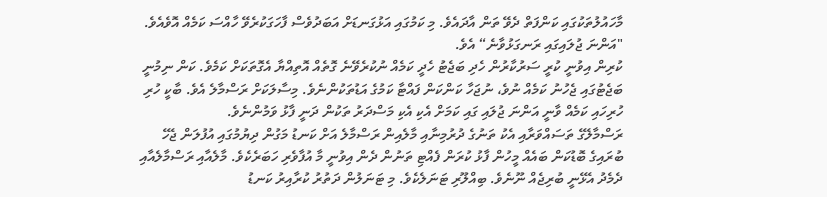މާހައުލުތަކުގައި ކަންފަތް ދެވޭ ތަން އާދައެވެ. މި ކަމުގައި އަޅުގަނޑަށް އަބަދުވެސް ފާހަގަކުރެވޭ ހާއްސަ ކަމެއް އޮވެއެވެ. "އަންނަ ޖުލައިގައި ރަނގަޅުވާނެ“ އެވެ.
ކުރިން އިވުނީ ކުރީ ސަރުކާރުން ހެދި ބަޖެޓު ހެދީ ކަމެއް ނުކުރެވޭނެ ގޮތެއް އޮތިއްޔާ އެގޮތަކަށް ކަމެވެ. ކަން ނިމުނީ ބަޖެޓުގައި ޖެހުނު ކަމެއް ނުވެ، ނުޖަހާ ކަންކަން ފައްޓާ ކަމުގެ އަޑުތަކުންނެވެ. މިސާލަކަށް ރަސްމާލެ އެވެ. ބާކީ ހުރި ހުރިހައި ކަމެއް ވާނީ އަންނަ ޖުލައި ގައި ކަމަށް އެކި އެކި މަސްދަރު ތަކުން ދަނީ ފާޅު ވަމުންނެވެ.
ރަސްމާލޭގެ ތަސައްވަރާއި އެކު ތަނުގެ ދުރުމިނާއި މާލެއިން ރަސްމާލެ އަށް ކަނޑު މަގުން ދިޔުމުގައި އުފުލަން ޖެހޭ ބުރައިގެ ބޮޑުކަން ބައެއް މީހުން ފާޅު ކުރަން ފެއްޓި ތަނުން ދެން އިވުނީ މާ އުފާވެރި ހަބަރެކެވެ. މާލެއާއި ރަސްމާލެއާއި ދެމެދު އެޅޭނީ ބުރިޖެއް ނޫނެވެ. ބިއްލޫރި ޓަނަލެކެވެ. މި ޓަނަލުން ދަތުރު ކުރާއިރު ކަނޑު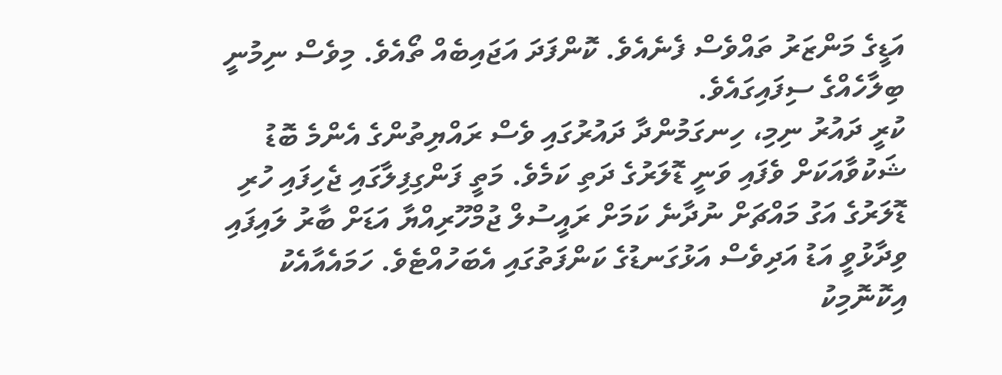އަޑީގެ މަންޒަރު ތައްވެސް ފެނެއެވެ. ކޮންފަދަ އަޖައިބެއް ތޯއެވެ. މިވެސް ނިމުނީ ބިލާހެއްގެ ސިފައިގައެވެ.
ކުރީ ދައުރު ނިމި، ހިނގަމުންދާ ދައުރުގައި ވެސް ރައްޔިތުންގެ އެންމެ ބޮޑު ޝަކުވާއަކަށް ވެފައި ވަނީ ޑޮލަރުގެ ދަތި ކަމެވެ. މަތީ ފަންގިފިލާގައި ޖެހިފައި ހުރި ޑޮލަރުގެ އަގު މައްޗަށް ނުދާނެ ކަމަށް ރައީސުލް ޖުމްހޫރިއްޔާ އަޑަށް ބާރު ލައިފައި ވިދާޅުވީ އަޑު އަދިވެސް އަޅުގަނޑުގެ ކަންފަތުގައި އެބަހުއްޓެވެ. ހަމައެއާއެކު އިކޮނޮމިކު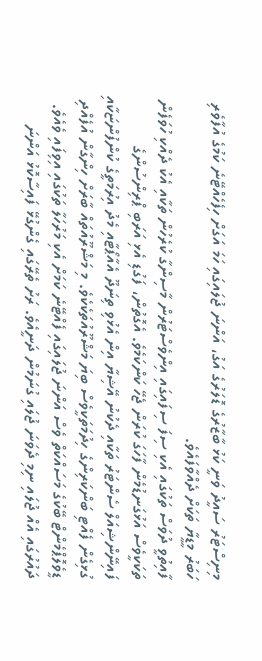މިނިސްޓަރު ސައީދު ވަނީ ކަޅު ބާޒާރުގެ ޑޮލަރުގެ އަގު، އަންނަ ޖުލައިގައި ހަމަ އަގަށް ހިފެހެއްޓޭނެ ކަމުގެ އުފާވެރި ހަބަރު މީޑީޔާ ތަކަށް ދެއްވާފައެވެ.
ފާއިތުވީ ދުވަސް ތަކުގައި އެކި ސިފަ ސިފައިގައި އިންވެސްޓަރުން މާސިންގާ ކުރެހުން ތަކާއި އެކު ދެއްކި ހުވަފެން ތަކަކީވެސް އަޅުގަނޑުމެން ފާހަގަ ކުރަން ޖެހޭ ކަންކަމެވެ. އެގޮތުން، ފަގުޑި އެޅި އަރަބި ޕްރިންސުންގެ ފައިނޭންޝިއަލް ސެންޓަރު ތަކާއި ދެކުނު އޭޝިޔާ އިން އެޅުވި ތިނަދޫ އެއާޕޯޓާއި މެދު އިރުމަތީގެ ކުންފުންޏަކާއި ގުޅިގެން ފެއްޓި ބަންކަރިންގެ ހިދުމަތަކީވެސް ބިޔަ މަޝްރޫއުތަކެކެވެ. މި މަޝްރޫއުތައް ބާރަށް ހިންގާން އުފެއްދި ޑީވެލޮޕްމެންޓް ބޭކުގެ މަސައްކަތް ވެސް އަންނަ ޖުލައިގައި ފެއްޓޭނެ ކަމަށް އެކި މަރުހަލާ ތަކުގައި އިވިފައި ވެއެވެ.
ދައުރުގައި އެއް ޖުލައި ނިމި ދެވަނަ ޖުލައި ގުނަމުން ދަނީއެވެ. ރަށު ތެރޭގައި ގެންގުޅޭ ފައިސާކޮޅު އަންނަ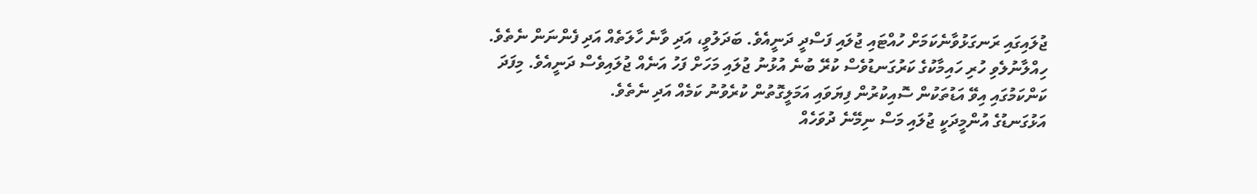ޖުލައިގައި ރަނގަޅުވާނެކަމަށް ހުއްޓައި ޖުލައި ފަސްދީ ދަނީއެވެ. ބަދަލުވީ، އަދި ވާނެ ހާލަތެއް އަދި ފެންނަން ނެތެވެ.
ހިއްލާނުލެވި ހުރި ހައިމާކުގެ ކަރުގަނޑުވެސް ކުރޭ ބުނެ އުޅުނު ޖުލައި މަހަށް ފަހު އަނެއް ޖުލައިވެސް ދަނީއެވެ. މިފަދަ ކަންކަމުގައި އިވޭ އަޑުތަކުން ސޮއިކުރުން ފިޔަވައި އަމަލީގޮތުން ކުރެވުނު ކަމެއް އަދި ނެތެވެ.
އަޅުގަނޑުގެ އުންމީދަކީ ޖުލައި މަސް ނިމޭނެ ދުވަހެއް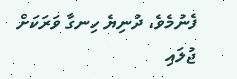ފެނުމެވެ، ދުނިޔެ ހިނގާ ވަރަކަށް ޖުލައި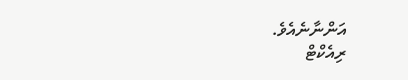އަންނާނެއެވެ.
ރިއެކްޓް